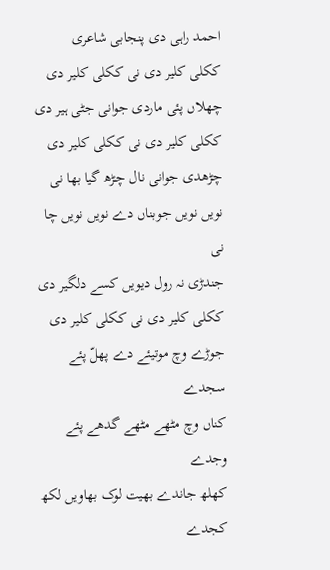احمد راہی دی پنجابی شاعری
ککلی کلیر دی نی ککلی کلیر دی
چھلاں پئی ماردی جوانی جٹی ہیر دی
ککلی کلیر دی نی ککلی کلیر دی
چڑھدی جوانی نال چڑھ گیا بھا نی
نویں نویں جوبناں دے نویں نویں چا نی
جندڑی نہ رول دیویں کسے دلگیر دی
ککلی کلیر دی نی ککلی کلیر دی
جوڑے وچ موتیئے دے پھلّ پئے سجدے
کناں وچ مٹھے مٹھے گدھے پئے وجدے
کھلھ جاندے بھیت لوک بھاویں لکھ کجدے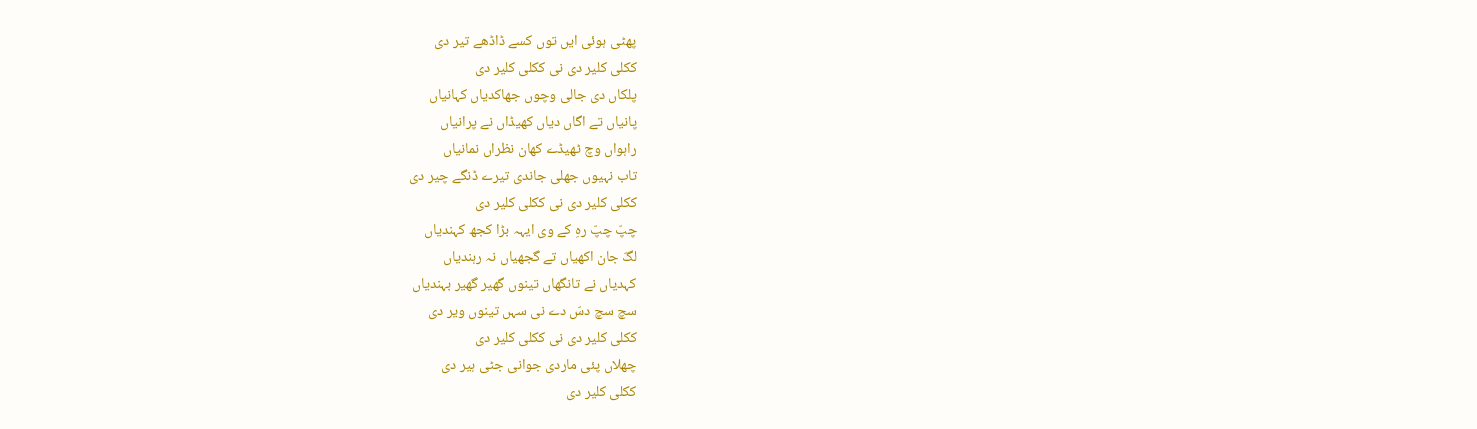پھٹی ہوئی ایں توں کسے ڈاڈھے تیر دی
ککلی کلیر دی نی ککلی کلیر دی
پلکاں دی جالی وچوں جھاکدیاں کہانیاں
پانیاں تے اگاں دیاں کھیڈاں نے پرانیاں
راہواں وچ ٹھیڈے کھان نظراں نمانیاں
تاب نہیوں جھلی جاندی تیرے ڈنگے چیر دی
ککلی کلیر دی نی ککلی کلیر دی
چپّ چپّ رہِ کے وی ایہہ بڑا کجھ کہندیاں
لگّ جان اکھیاں تے گجھیاں نہ رہندیاں
کہدیاں نے تانگھاں تینوں گھیر گھیر بہندیاں
سچ سچ دسّ دے نی سہں تینوں ویر دی
ککلی کلیر دی نی ککلی کلیر دی
چھلاں پئی ماردی جوانی جٹی ہیر دی
ککلی کلیر دی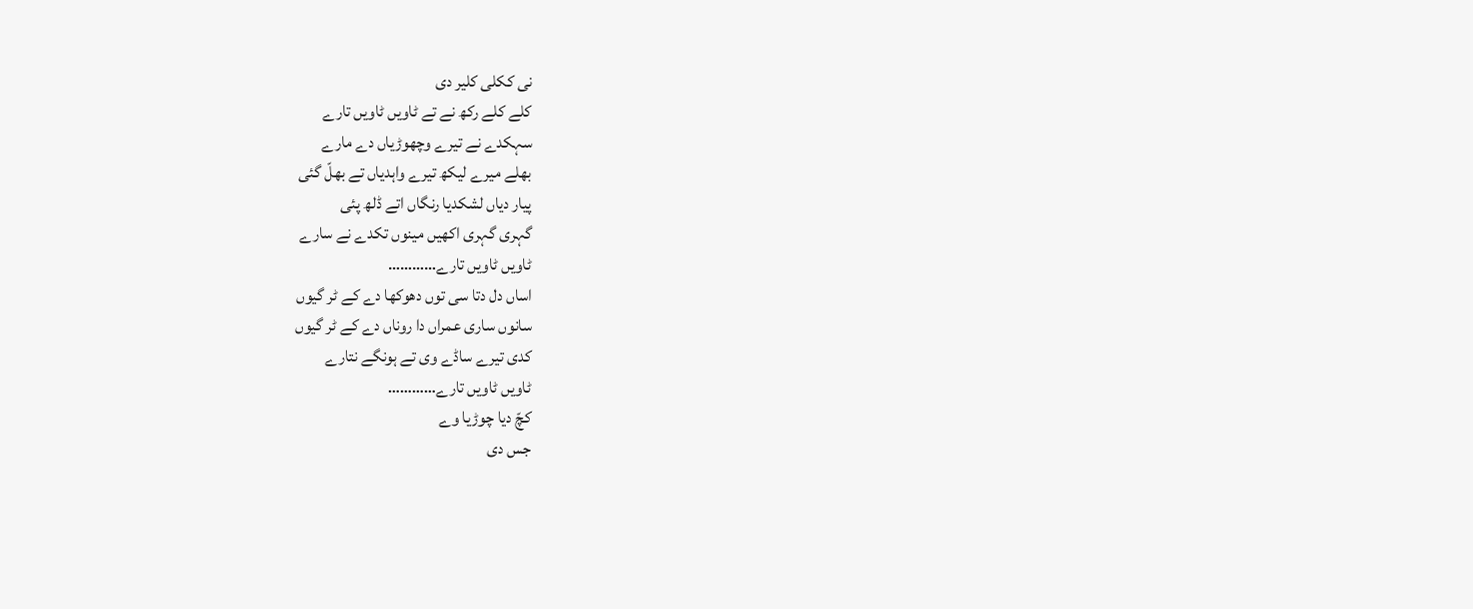نی ککلی کلیر دی
کلے کلے رکھ نے تے ٹاویں ٹاویں تارے
سہکدے نے تیرے وچھوڑیاں دے مارے
بھلے میرے لیکھ تیرے واہدیاں تے بھلّ گئی
پیار دیاں لشکدیا رنگاں اتے ڈلھ پئی
گہری گہری اکھیں مینوں تکدے نے سارے
ٹاویں ٹاویں تارے…………
اساں دل دتا سی توں دھوکھا دے کے ٹر گیوں
سانوں ساری عمراں دا روناں دے کے ٹر گیوں
کدی تیرے ساڈے وی تے ہونگے نتارے
ٹاویں ٹاویں تارے…………
کچّ دیا چوڑیا وے
جس دی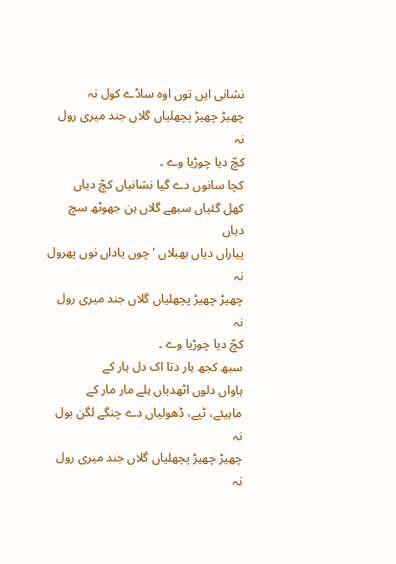نشانی ایں توں اوہ ساڈے کول نہ
چھیڑ چھیڑ پچھلیاں گلاں جند میری رول نہ
کچّ دیا چوڑیا وے ۔
کچا سانوں دے گیا نشانیاں کچّ دیاں
کھل گئیاں سبھے گلاں ہن جھوٹھ سچ دیاں
پیاراں دیاں بھبلاں 'چوں یاداں نوں پھرول نہ
چھیڑ چھیڑ پچھلیاں گلاں جند میری رول نہ
کچّ دیا چوڑیا وے ۔
سبھ کجھ ہار دتا اک دل ہار کے
ہاواں دلوں اٹھدیاں ہلے مار مار کے
ماہیئے، ٹپے، ڈھولیاں دے چنگے لگن بول نہ
چھیڑ چھیڑ پچھلیاں گلاں جند میری رول نہ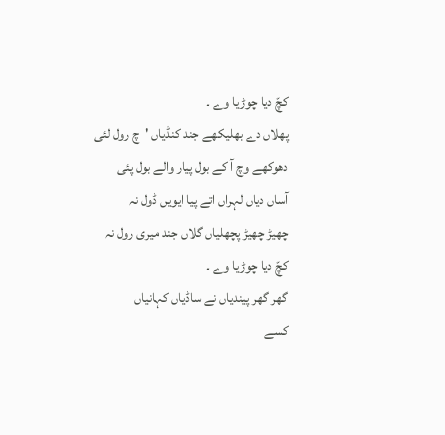کچّ دیا چوڑیا وے ۔
پھلاں دے بھلیکھے جند کنڈیاں 'چ رول لئی
دھوکھے وچ آ کے بول پیار والے بول پئی
آساں دیاں لہراں اتے پیا ایویں ڈول نہ
چھیڑ چھیڑ پچھلیاں گلاں جند میری رول نہ
کچّ دیا چوڑیا وے ۔
گھر گھر پیندیاں نے ساڈیاں کہانیاں
کسے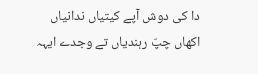دا کی دوش آپے کیتیاں ندانیاں
اکھاں چپّ رہندیاں تے وجدے ایہہ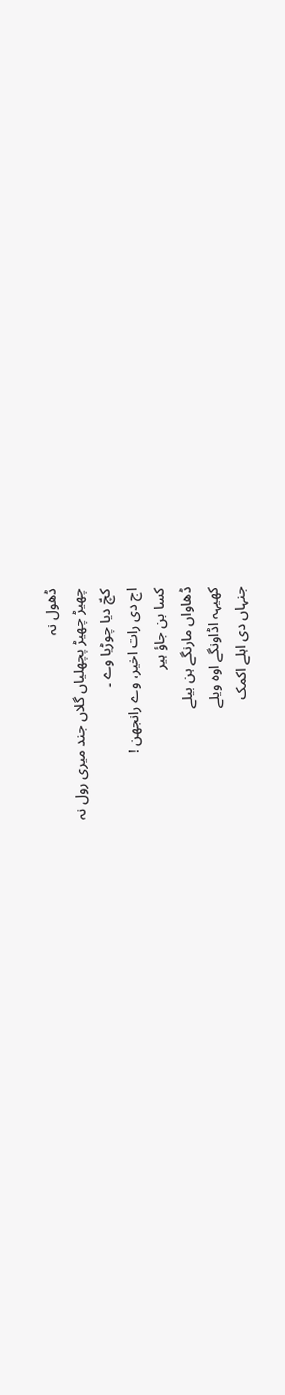ڈھول نہ
چھیڑ چھیڑ پچھلیاں گلاں جند میری رول نہ
کچّ دیا چوڑیا وے ۔
اج دی رات اخیر، وے رانجھن !
کسا بن جاؤ ہیر
ڈھاواں مارنگے ہن بیلے
کھیہہ اڈاونگے اوہ ویلے
جنہاں دی اہلے اکمک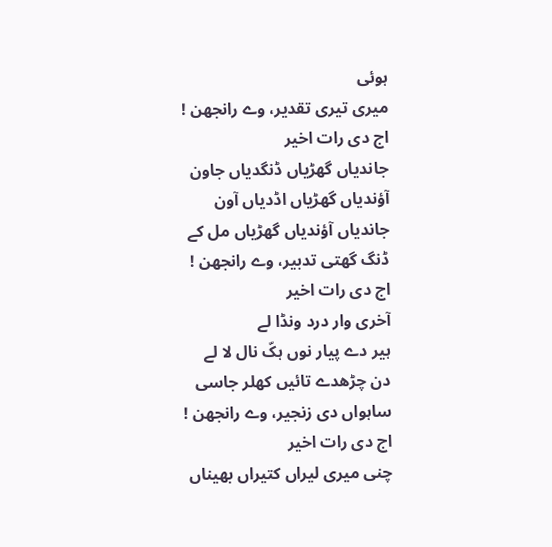ہوئی
میری تیری تقدیر، وے رانجھن !
اج دی رات اخیر
جاندیاں گھڑیاں ڈنگدیاں جاون
آؤندیاں گھڑیاں اڈدیاں آون
جاندیاں آؤندیاں گھڑیاں مل کے
ڈنگ گھتی تدبیر، وے رانجھن !
اج دی رات اخیر
آخری وار درد ونڈا لے
ہیر دے پیار نوں ہکّ نال لا لے
دن چڑھدے تائیں کھلر جاسی
ساہواں دی زنجیر، وے رانجھن !
اج دی رات اخیر
چنی میری لیراں کتیراں بھیناں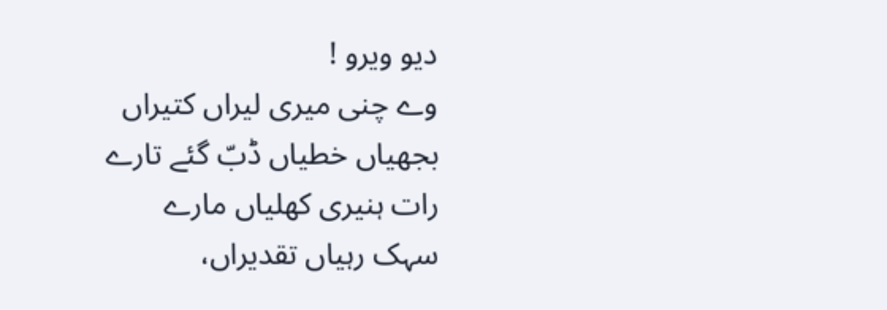دیو ویرو !
وے چنی میری لیراں کتیراں
بجھیاں خطیاں ڈبّ گئے تارے
رات ہنیری کھلیاں مارے
سہک رہیاں تقدیراں،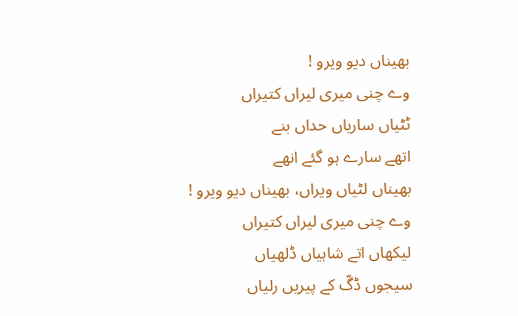بھیناں دیو ویرو !
وے چنی میری لیراں کتیراں
ٹٹیاں ساریاں حداں بنے
اتھے سارے ہو گئے انھے
بھیناں لٹیاں ویراں، بھیناں دیو ویرو !
وے چنی میری لیراں کتیراں
لیکھاں اتے شاہیاں ڈلھیاں
سیجوں ڈگّ کے پیریں رلیاں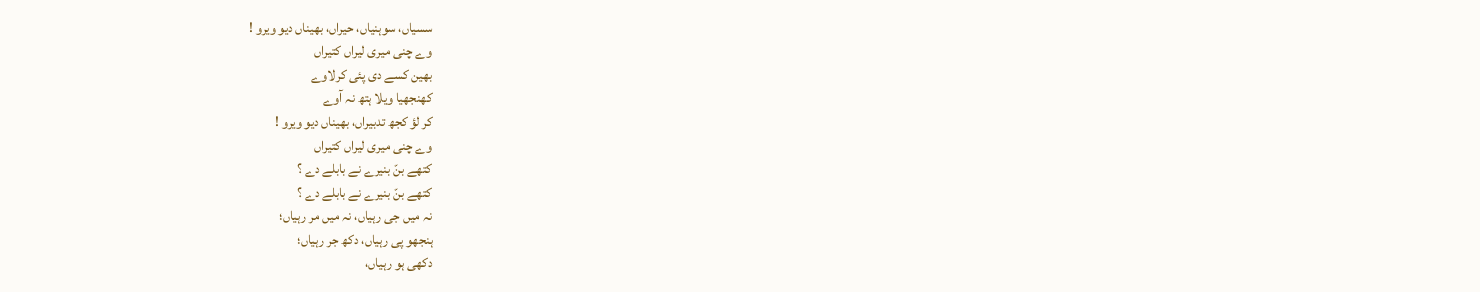سسیاں، سوہنیاں، حیراں، بھیناں دیو ویرو !
وے چنی میری لیراں کتیراں
بھین کسے دی پئی کرلاوے
کھنجھیا ویلا ہتھ نہ آوے
کر لؤ کجھ تدبیراں، بھیناں دیو ویرو !
وے چنی میری لیراں کتیراں
کتھے بنّ بنیرے نے بابلے دے ؟
کتھے بنّ بنیرے نے بابلے دے ؟
نہ میں جی رہیاں، نہ میں مر رہیاں؛
ہنجھو پی رہیاں، دکھ جر رہیاں؛
دکھی ہو رہیاں،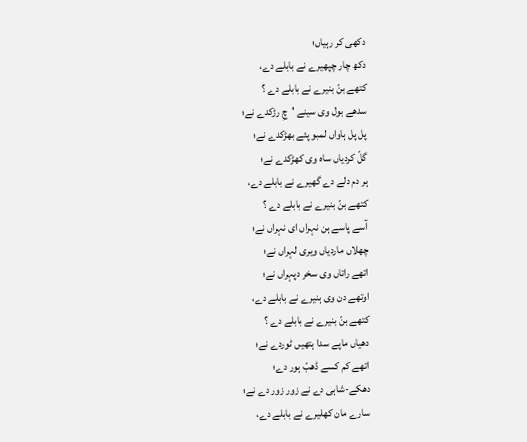دکھی کر رہیاں؛
دکھ چار چپھیرے نے بابلے دے،
کتھے بنّ بنیرے نے بابلے دے ؟
سدھے بول وی سینے 'چِ رڑکدے نے؛
پل پل ہاواں لمبو پئے بھڑکدے نے؛
گلّ کردیاں ساہ وی کھڑکدے نے؛
ہر دم دلے دے گھیرے نے بابلے دے،
کتھے بنّ بنیرے نے بابلے دے ؟
آسے پاسے ہن نہراں ای نہراں نے؛
چھلاں ماردیاں ویری لہراں نے؛
اتھے راتاں وی سخر دپہراں نے؛
اوتھے دن وی ہنیرے نے بابلے دے،
کتھے بنّ بنیرے نے بابلے دے ؟
دھیاں ماپے سدا ہتھیں ٹوردے نے؛
اتھے کم کسے ڈھبّ ہور دے؛
دھکے-شاہی دے نے زور زور دے نے؛
سارے مان کھلیرے نے بابلے دے،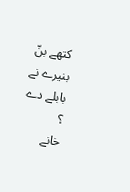کتھے بنّ بنیرے نے بابلے دے ؟
خانے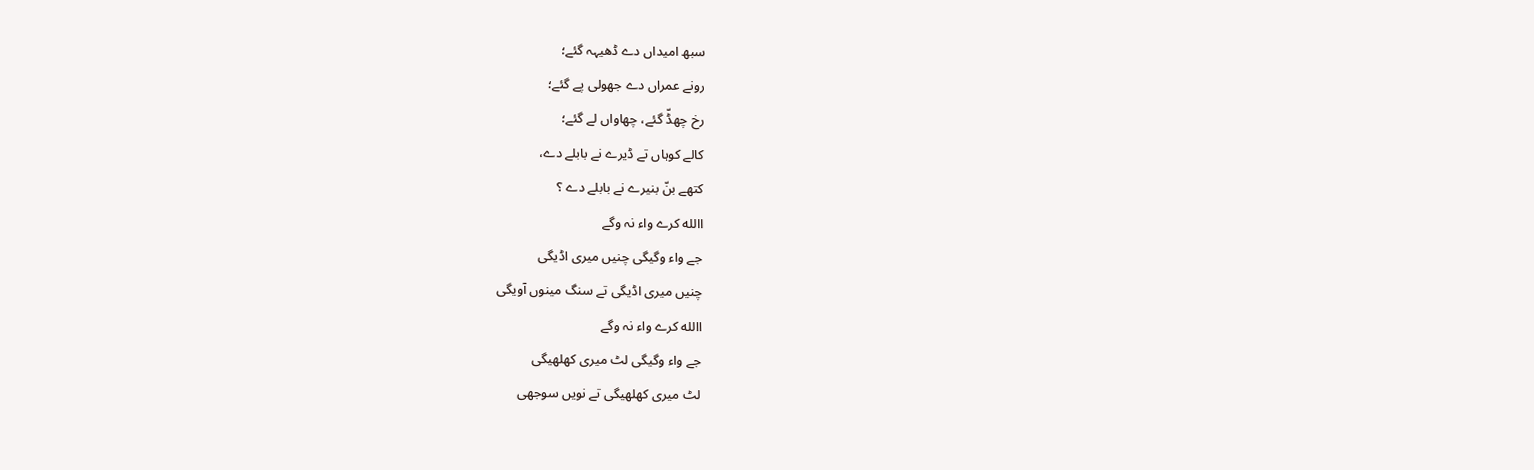سبھ امیداں دے ڈھیہہ گئے؛
رونے عمراں دے جھولی پے گئے؛
رخ چھڈّ گئے، چھاواں لے گئے؛
کالے کوہاں تے ڈیرے نے بابلے دے،
کتھے بنّ بنیرے نے بابلے دے ؟
االله کرے واء نہ وگے
جے واء وگیگی چنیں میری اڈیگی
چنیں میری اڈیگی تے سنگ مینوں آویگی
االله کرے واء نہ وگے
جے واء وگیگی لٹ میری کھلھیگی
لٹ میری کھلھیگی تے نویں سوجھی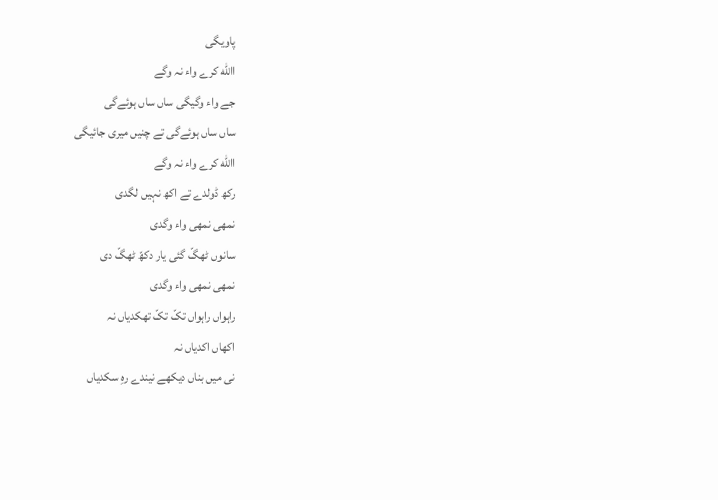پاویگی
االله کرے واء نہ وگے
جے واء وگیگی ساں ساں ہوئےگی
ساں ساں ہوئےگی تے چنیں میری جائیگی
االله کرے واء نہ وگے
رکھ ڈولدے تے اکھ نہیں لگدی
نمھی نمھی واء وگدی
سانوں ٹھگّ گئی یار دکھّ ٹھگّ دی
نمھی نمھی واء وگدی
راہواں راہواں تکّ تکّ تھکدیاں نہ
اکھاں اکدیاں نہ
نی میں بناں دیکھے نیندے رہِ سکدیاں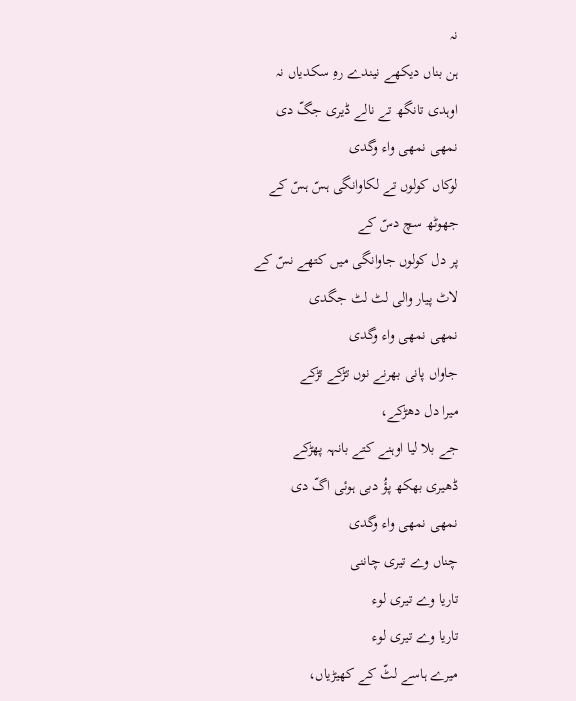نہ
ہن بناں دیکھے نیندے رہِ سکدیاں نہ
اوہدی تانگھ تے نالے ڈیری جگّ دی
نمھی نمھی واء وگدی
لوکاں کولوں تے لکاوانگی ہسّ ہسّ کے
جھوٹھ سچ دسّ کے
پر دل کولوں جاوانگی میں کتھے نسّ کے
لاٹ پیار والی لٹ لٹ جگدی
نمھی نمھی واء وگدی
جاواں پانی بھرنے نوں تڑکے تڑکے
میرا دل دھڑکے،
جے بلا لیا اوہنے کتے بانہہ پھڑکے
ڈھیری بھکھ پؤُ دبی ہوئی اگّ دی
نمھی نمھی واء وگدی
چناں وے تیری چاننی
تاریا وے تیری لوء
تاریا وے تیری لوء
میرے ہاسے لٹّ کے کھیڑیاں،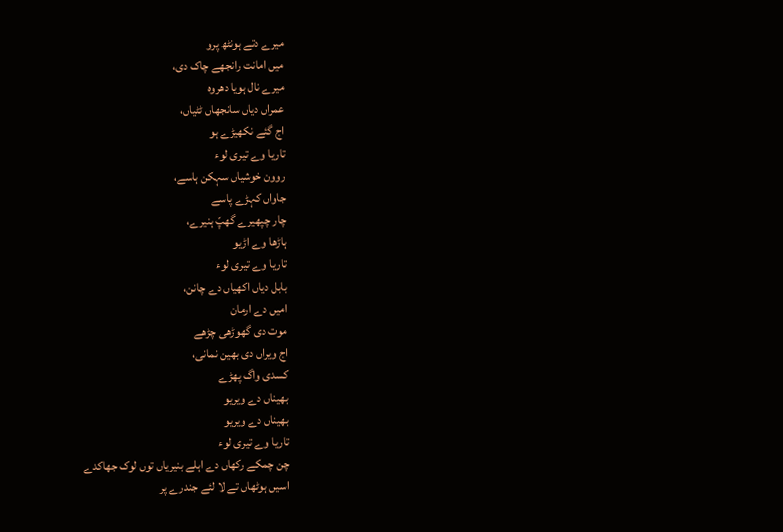میرے دتے ہونٹھ پرو
میں امانت رانجھے چاک دی،
میرے نال ہویا دھروہ
عمراں دیاں سانجھاں ٹٹیاں،
اج گئے نکھیڑے ہو
تاریا وے تیری لوء
روون خوشیاں سہکن ہاسے،
جاواں کہڑے پاسے
چار چپھیرے گھپّ ہنیرے،
ہاڑھا وے اڑیو
تاریا وے تیری لوء
بابل دیاں اکھیاں دے چانن،
امیں دے ارمان
موت دی گھوڑھی چڑھے
اج ویراں دی بھین نمانی،
کسدی واگ پھڑے
بھیناں دے ویریو
بھیناں دے ویریو
تاریا وے تیری لوء
چن چمکے رکھاں دے اہلے بنیریاں توں لوک جھاکدے
اسیں ہوٹھاں تے لا لئے جندرے پر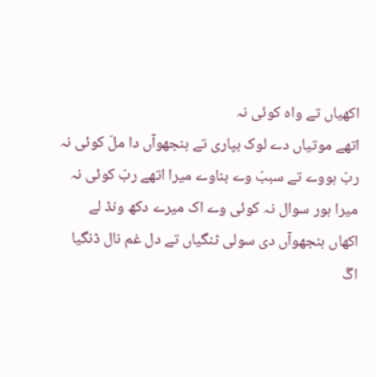اکھیاں تے واہ کوئی نہ
اتھے موتیاں دے لوک بپاری تے ہنجھوآں دا ملّ کوئی نہ
ربّ ہووے تے سببّ وے بناوے میرا اتھے ربّ کوئی نہ
میرا ہور سوال نہ کوئی وے اک میرے دکھ ونڈ لے
اکھاں ہنجھوآں دی سولی ٹنگیاں تے دل غم نال ڈنگیا
اگّ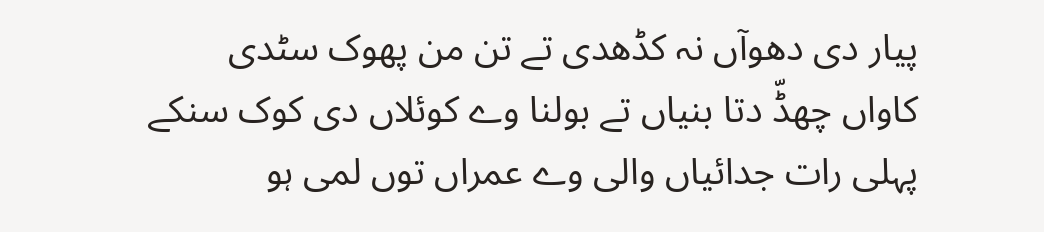پیار دی دھوآں نہ کڈھدی تے تن من پھوک سٹدی
کاواں چھڈّ دتا بنیاں تے بولنا وے کوئلاں دی کوک سنکے
پہلی رات جدائیاں والی وے عمراں توں لمی ہو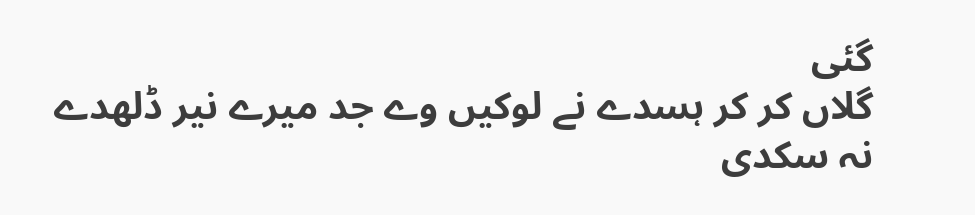گئی
گلاں کر کر ہسدے نے لوکیں وے جد میرے نیر ڈلھدے
نہ سکدی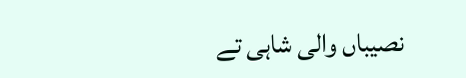نصیباں والی شاہی تے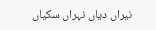نیراں دیاں نہراں سکیاں